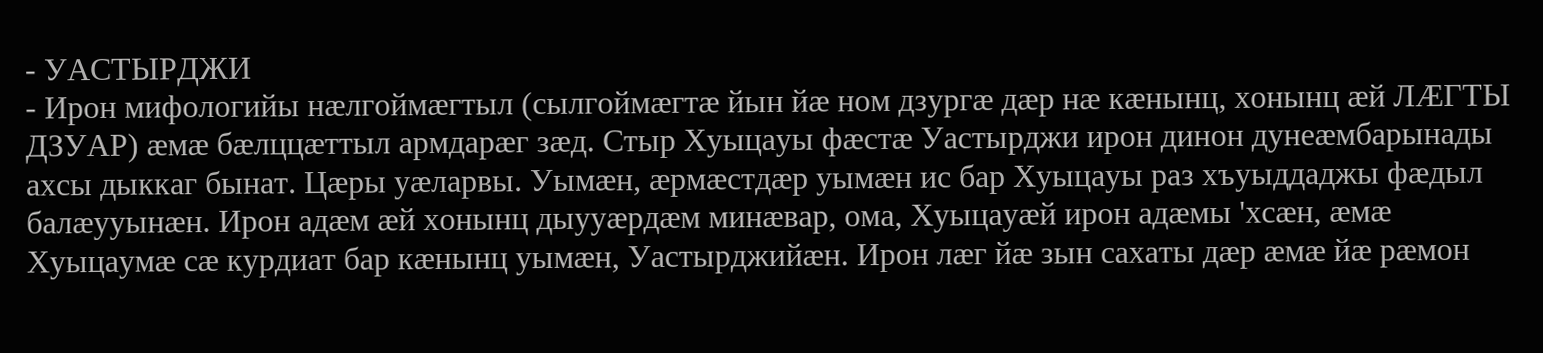- УАСТЫРДЖИ
- Ирон мифологийы нæлгоймæгтыл (сылгоймæгтæ йын йæ ном дзургæ дæр нæ кæнынц, хонынц æй ЛÆГТЫ ДЗУАР) æмæ бæлццæттыл армдарæг зæд. Стыр Хуыцауы фæстæ Уастырджи ирон динон дунеæмбарынады ахсы дыккаг бынат. Цæры уæларвы. Уымæн, æрмæстдæр уымæн ис бар Хуыцауы раз хъуыддаджы фæдыл балæууынæн. Ирон адæм æй хонынц дыууæрдæм минæвар, ома, Хуыцауæй ирон адæмы 'хсæн, æмæ Хуыцаумæ сæ курдиат бар кæнынц уымæн, Уастырджийæн. Ирон лæг йæ зын сахаты дæр æмæ йæ рæмон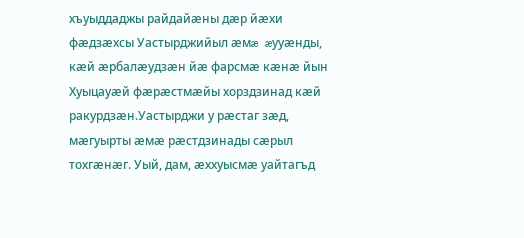хъуыддаджы райдайæны дæр йæхи фæдзæхсы Уастырджийыл æмæ æууæнды, кæй æрбалæудзæн йæ фарсмæ кæнæ йын Хуыцауæй фæрæстмæйы хорздзинад кæй ракурдзæн.Уастырджи у рæстаг зæд, мæгуырты æмæ рæстдзинады сæрыл тохгæнæг. Уый, дам, æххуысмæ уайтагъд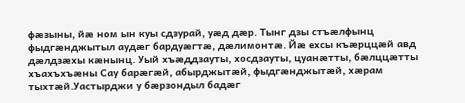фæзыны, йæ ном ын куы сдзурай, уæд дæр. Тынг дзы стъæлфынц фыдгæнджытыл аудæг бардуæгтæ, дæлимонтæ. Йæ ехсы къæрццæй авд дæлдзæхы кæнынц. Уый хъæддзауты, хосдзауты, цуанæтты, бæлццæтты хъахъхъæны Сау барæгæй, абырджытæй, фыдгæнджытæй, хæрам тыхтæй.Уастырджи у бæрзондыл бадæг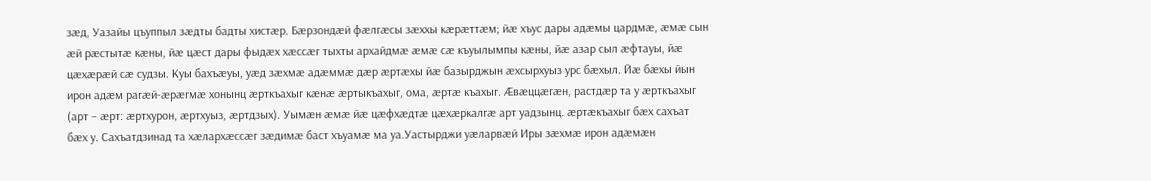зæд, Уазайы цъуппыл зæдты бадты хистæр. Бæрзондæй фæлгæсы зæххы кæрæттæм; йæ хъус дары адæмы цардмæ, æмæ сын æй рæстытæ кæны, йæ цæст дары фыдæх хæссæг тыхты архайдмæ æмæ сæ къуылымпы кæны, йæ азар сыл æфтауы, йæ цæхæрæй сæ судзы. Куы бахъæуы, уæд зæхмæ адæммæ дæр æртæхы йæ базырджын æхсырхуыз урс бæхыл. Йæ бæхы йын ирон адæм рагæй-æрæгмæ хонынц æрткъахыг кæнæ æртыкъахыг, ома, æртæ къахыг. Æвæццæгæн, растдæр та у æрткъахыг (арт – æрт: æртхурон, æртхуыз, æртдзых). Уымæн æмæ йæ цæфхæдтæ цæхæркалгæ арт уадзынц. æртæкъахыг бæх сахъат бæх у. Сахъатдзинад та хæлархæссæг зæдимæ баст хъуамæ ма уа.Уастырджи уæларвæй Иры зæхмæ ирон адæмæн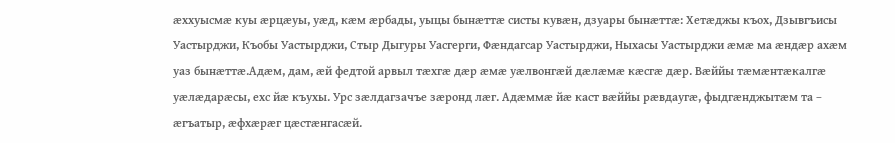æххуысмæ куы æрцæуы, уæд, кæм æрбады, уыцы бынæттæ систы кувæн, дзуары бынæттæ: Хетæджы къох, Дзывгъисы Уастырджи, Къобы Уастырджи, Стыр Дыгуры Уасгерги, Фæндагсар Уастырджи, Ныхасы Уастырджи æмæ ма æндæр ахæм уаз бынæттæ.Адæм, дам, æй федтой арвыл тæхгæ дæр æмæ уæлвонгæй дæлæмæ кæсгæ дæр. Вæййы тæмæнтæкалгæ уæлæдарæсы, ехс йæ къухы. Урс зæлдагзачъе зæронд лæг. Адæммæ йæ каст вæййы рæвдаугæ, фыдгæнджытæм та – æгъатыр, æфхæрæг цæстæнгасæй.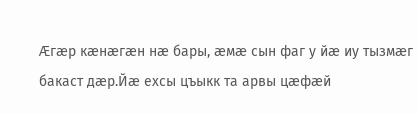Æгæр кæнæгæн нæ бары, æмæ сын фаг у йæ иу тызмæг бакаст дæр.Йæ ехсы цъыкк та арвы цæфæй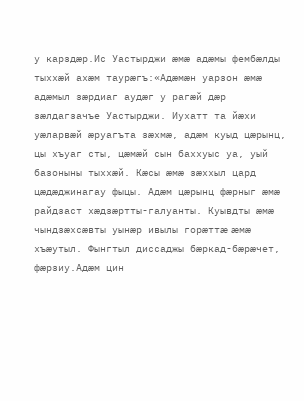у карздæр.Ис Уастырджи æмæ адæмы фембæлды тыххæй ахæм таурæгъ:«Адæмæн уарзон æмæ адæмыл зæрдиаг аудæг у рагæй дæр зæлдагзачъе Уастырджи. Иухатт та йæхи уæларвæй æруагъта зæхмæ, адæм куыд цæрынц, цы хъуаг сты, цæмæй сын баххуыс уа, уый базоныны тыххæй. Кæсы æмæ зæххыл цард цæдæджинагау фыцы. Адæм цæрынц фæрныг æмæ райдзаст хæдзæртты-галуанты. Куывдты æмæ чындзæхсæвты уынæр ивылы горæттæ æмæ хъæутыл. Фынгтыл диссаджы бæркад-бæрæчет, фæрзиу.Адæм цин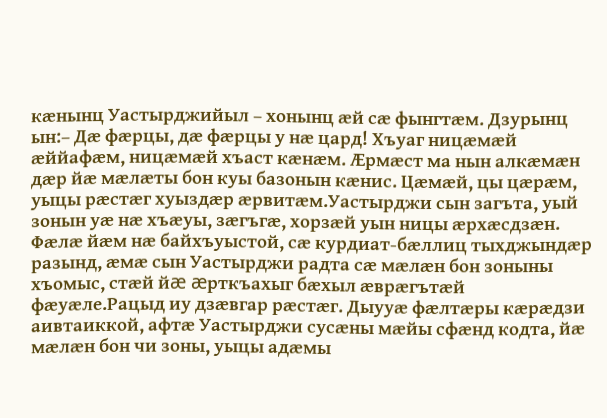кæнынц Уастырджийыл – хонынц æй сæ фынгтæм. Дзурынц ын:– Дæ фæрцы, дæ фæрцы у нæ цард! Хъуаг ницæмæй æййафæм, ницæмæй хъаст кæнæм. Æрмæст ма нын алкæмæн дæр йæ мæлæты бон куы базонын кæнис. Цæмæй, цы цæрæм, уыцы рæстæг хуыздæр æрвитæм.Уастырджи сын загъта, уый зонын уæ нæ хъæуы, зæгъгæ, хорзæй уын ницы æрхæсдзæн. Фæлæ йæм нæ байхъуыстой, сæ курдиат-бæллиц тыхджындæр разынд, æмæ сын Уастырджи радта сæ мæлæн бон зоныны хъомыс, стæй йæ æрткъахыг бæхыл æврæгътæй фæуæле.Рацыд иу дзæвгар рæстæг. Дыууæ фæлтæры кæрæдзи аивтаиккой, афтæ Уастырджи сусæны мæйы сфæнд кодта, йæ мæлæн бон чи зоны, уыцы адæмы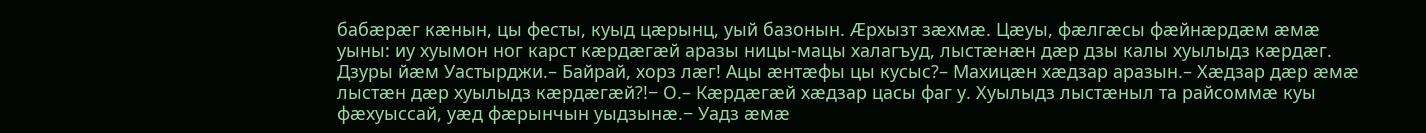бабæрæг кæнын, цы фесты, куыд цæрынц, уый базонын. Æрхызт зæхмæ. Цæуы, фæлгæсы фæйнæрдæм æмæ уыны: иу хуымон ног карст кæрдæгæй аразы ницы-мацы халагъуд, лыстæнæн дæр дзы калы хуылыдз кæрдæг. Дзуры йæм Уастырджи.– Байрай, хорз лæг! Ацы æнтæфы цы кусыс?– Махицæн хæдзар аразын.– Хæдзар дæр æмæ лыстæн дæр хуылыдз кæрдæгæй?!− О.– Кæрдæгæй хæдзар цасы фаг у. Хуылыдз лыстæныл та райсоммæ куы фæхуыссай, уæд фæрынчын уыдзынæ.− Уадз æмæ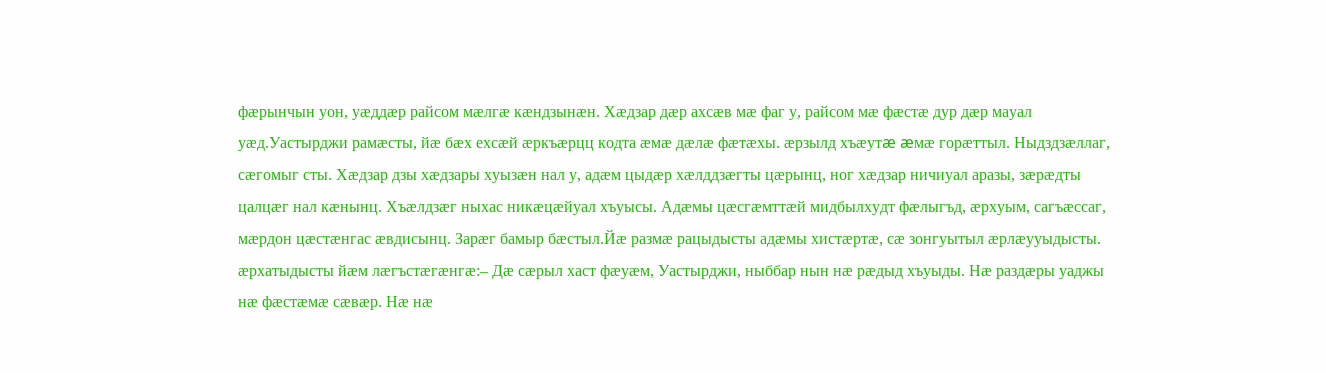фæрынчын уон, уæддæр райсом мæлгæ кæндзынæн. Хæдзар дæр ахсæв мæ фаг у, райсом мæ фæстæ дур дæр мауал уæд.Уастырджи рамæсты, йæ бæх ехсæй æркъæрцц кодта æмæ дæлæ фæтæхы. æрзылд хъæутæ æмæ горæттыл. Ныдздзæллаг, сæгомыг сты. Хæдзар дзы хæдзары хуызæн нал у, адæм цыдæр хæлддзæгты цæрынц, ног хæдзар ничиуал аразы, зæрæдты цалцæг нал кæнынц. Хъæлдзæг ныхас никæцæйуал хъуысы. Адæмы цæсгæмттæй мидбылхудт фæлыгъд, æрхуым, сагъæссаг, мæрдон цæстæнгас æвдисынц. Зарæг бамыр бæстыл.Йæ размæ рацыдысты адæмы хистæртæ, сæ зонгуытыл æрлæууыдысты. æрхатыдысты йæм лæгъстæгæнгæ:– Дæ сæрыл хаст фæуæм, Уастырджи, ныббар нын нæ рæдыд хъуыды. Нæ раздæры уаджы нæ фæстæмæ сæвæр. Нæ нæ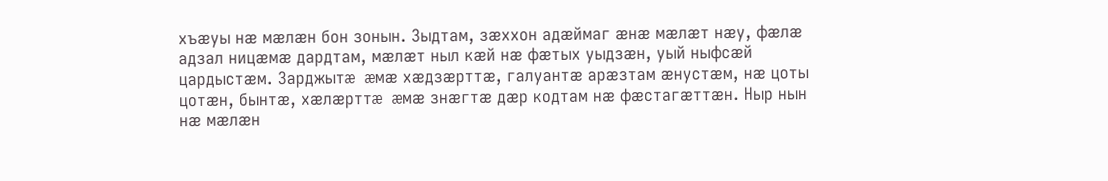хъæуы нæ мæлæн бон зонын. Зыдтам, зæххон адæймаг æнæ мæлæт нæу, фæлæ адзал ницæмæ дардтам, мæлæт ныл кæй нæ фæтых уыдзæн, уый ныфсæй цардыстæм. Зарджытæ æмæ хæдзæрттæ, галуантæ арæзтам æнустæм, нæ цоты цотæн, бынтæ, хæлæрттæ æмæ знæгтæ дæр кодтам нæ фæстагæттæн. Ныр нын нæ мæлæн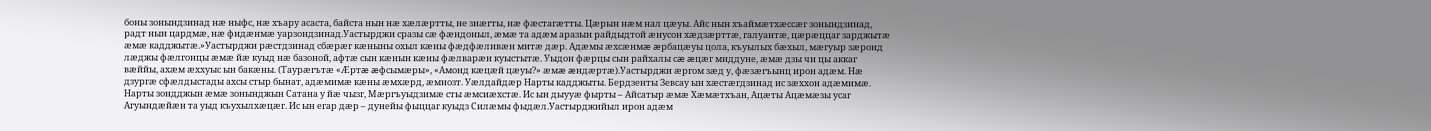боны зонындзинад нæ ныфс, нæ хъару асаста, байста нын нæ хæлæртты, не знæгты, нæ фæстагæтты. Цæрын нæм нал цæуы. Айс нын хъаймæтхæссæг зонындзинад, радт нын цардмæ, нæ фидæнмæ уарзондзинад.Уастырджи сразы сæ фæндоныл, æмæ та адæм аразын райдыдтой æнусон хæдзæрттæ, галуантæ, цæрæццаг зарджытæ æмæ кадджытæ.»Уастырджи рæстдзинад сбæрæг кæныны охыл кæны фæдфæливæн митæ дæр. Адæмы æхсæнмæ æрбацæуы цола, къуылых бæхыл, мæгуыр зæронд лæджы фæлгонцы æмæ йæ куыд нæ базоной, афтæ сын кæнын кæны фæлварæн куыстытæ. Уыдон фæрцы сын райхалы сæ æцæг миддуне, æмæ дзы чи цы аккаг вæййы, ахæм æххуыс ын бакæны. (Таурæгътæ «Æртæ æфсымæры», «Амонд кæцæй цæуы?» æмæ æндæртæ).Уастырджи æргом зæд у, фæзæгъынц ирон адæм. Нæ дзургæ сфæлдыстады ахсы стыр бынат, адæмимæ кæны æмхæрд, æмнозт. Уæлдайдæр Нарты кадджыты. Бердзенты Зевсау ын хæстæгдзинад ис зæххон адæмимæ. Нарты зондджын æмæ зонынджын Сатана у йæ чызг, Мæргъуыдзимæ сты æмсиæхстæ. Ис ын дыууæ фырты – Айсатыр æмæ Хæмæтхъан, Ацæты Ацæмæзы усаг Агуындæйæн та уыд къухылхæцæг. Ис ын егар дæр – дунейы фыццаг куыдз Силæмы фыдæл.Уастырджийыл ирон адæм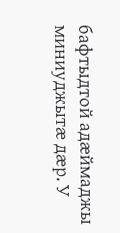бафтыдтой адæймаджы миниуджытæ дæр. У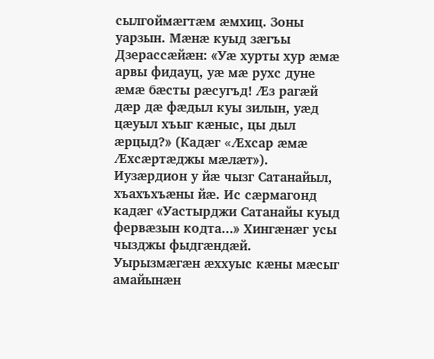сылгоймæгтæм æмхиц. Зоны уарзын. Мæнæ куыд зæгъы Дзерассæйæн: «Уæ хурты хур æмæ арвы фидауц, уæ мæ рухс дуне æмæ бæсты рæсугъд! Æз рагæй дæр дæ фæдыл куы зилын, уæд цæуыл хъыг кæныс, цы дыл æрцыд?» (Кадæг «Æхсар æмæ Æхсæртæджы мæлæт»). Иузæрдион у йæ чызг Сатанайыл, хъахъхъæны йæ. Ис сæрмагонд кадæг «Уастырджи Сатанайы куыд фервæзын кодта...» Хингæнæг усы чызджы фыдгæндæй. Уырызмæгæн æххуыс кæны мæсыг амайынæн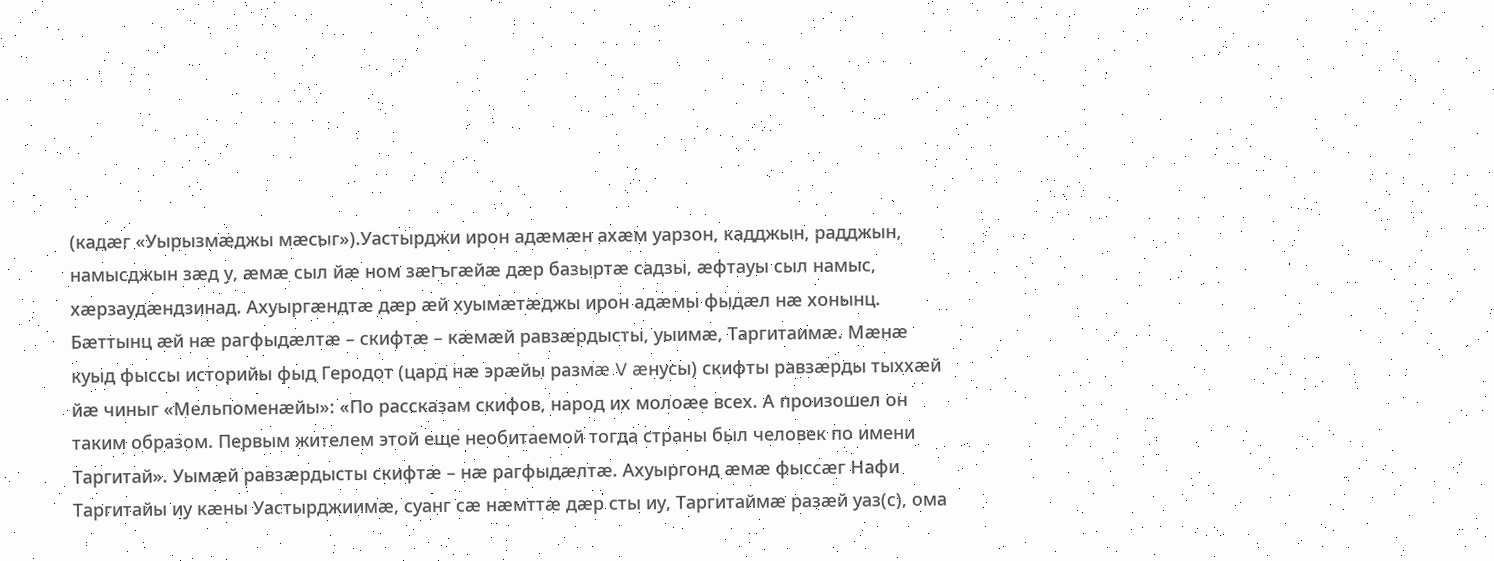(кадæг «Уырызмæджы мæсыг»).Уастырджи ирон адæмæн ахæм уарзон, кадджын, радджын, намысджын зæд у, æмæ сыл йæ ном зæгъгæйæ дæр базыртæ садзы, æфтауы сыл намыс, хæрзаудæндзинад. Ахуыргæндтæ дæр æй хуымæтæджы ирон адæмы фыдæл нæ хонынц. Бæттынц æй нæ рагфыдæлтæ – скифтæ – кæмæй равзæрдысты, уыимæ, Таргитаимæ. Мæнæ куыд фыссы историйы фыд Геродот (цард нæ эрæйы размæ V æнусы) скифты равзæрды тыххæй йæ чиныг «Мельпоменæйы»: «По рассказам скифов, народ их молоæе всех. А произошел он таким образом. Первым жителем этой еще необитаемой тогда страны был человек по имени Таргитай». Уымæй равзæрдысты скифтæ – нæ рагфыдæлтæ. Ахуыргонд æмæ фыссæг Нафи Таргитайы иу кæны Уастырджиимæ, суанг сæ нæмттæ дæр сты иу, Таргитаймæ разæй уаз(с), ома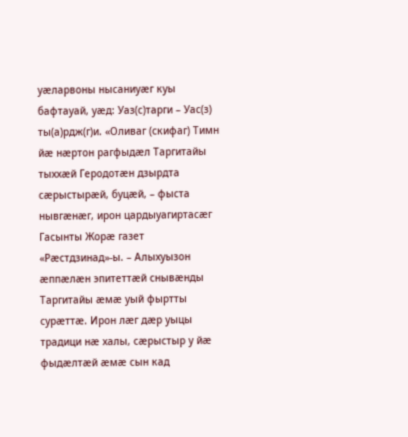уæларвоны нысаниуæг куы бафтауай, уæд: Уаз(с)тарги – Уас(з) ты(а)рдж(г)и. «Оливаг (скифаг) Тимн йæ нæртон рагфыдæл Таргитайы тыххæй Геродотæн дзырдта сæрыстырæй, буцæй, – фыста нывгæнæг, ирон цардыуагиртасæг Гасынты Жорæ газет «Рæстдзинад»-ы. – Алыхуызон æппæлæн эпитеттæй снывæнды Таргитайы æмæ уый фыртты сурæттæ. Ирон лæг дæр уыцы традици нæ халы, сæрыстыр у йæ фыдæлтæй æмæ сын кад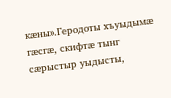кæны».Геродоты хъуыдымæ гæсгæ, скифтæ тынг сæрыстыр уыдысты,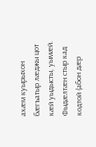ахæм куырыхон бæгъатыр лæджы цот кæй уыдысты, уымæй. Фыдæлтæн стыр кад кодтой (абон дæр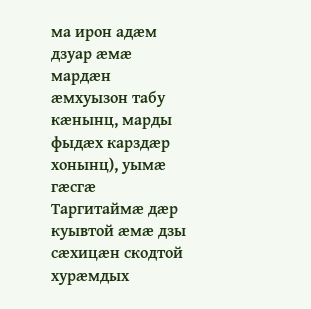ма ирон адæм дзуар æмæ мардæн æмхуызон табу кæнынц, марды фыдæх карздæр хонынц), уымæ гæсгæ Таргитаймæ дæр куывтой æмæ дзы сæхицæн скодтой хурæмдых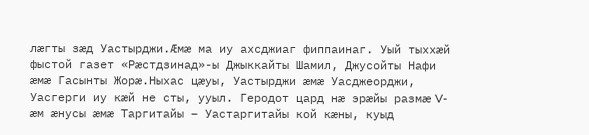лæгты зæд Уастырджи.Æмæ ма иу ахсджиаг фиппаинаг. Уый тыххæй фыстой газет «Рæстдзинад»-ы Джыккайты Шамил, Джусойты Нафи æмæ Гасынты Жорæ.Ныхас цæуы, Уастырджи æмæ Уасджеорджи, Уасгерги иу кæй не сты, ууыл. Геродот цард нæ эрæйы размæ V-æм æнусы æмæ Таргитайы – Уастаргитайы кой кæны, куыд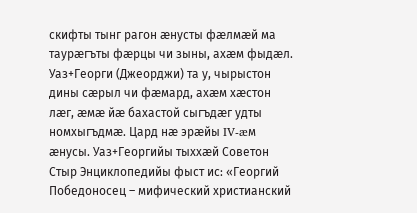скифты тынг рагон æнусты фæлмæй ма таурæгъты фæрцы чи зыны, ахæм фыдæл. Уаз+Георги (Джеорджи) та у, чырыстон дины сæрыл чи фæмард, ахæм хæстон лæг, æмæ йæ бахастой сыгъдæг удты номхыгъдмæ. Цард нæ эрæйы IV-æм æнусы. Уаз+Георгийы тыххæй Советон Стыр Энциклопедийы фыст ис: «Георгий Победоносец – мифический христианский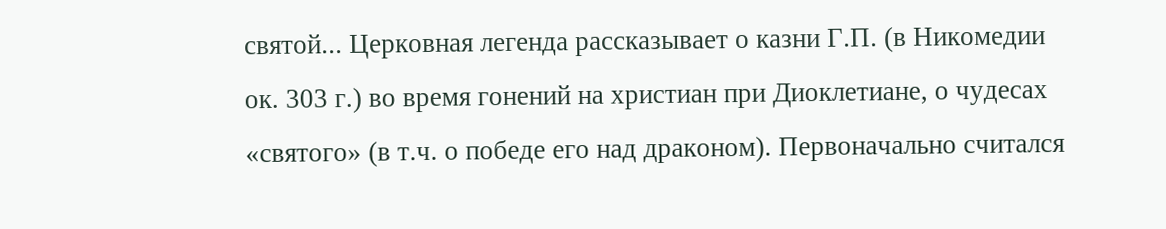святой... Церковная легенда рассказывает о казни Г.П. (в Никомедии ок. 303 г.) во время гонений на христиан при Диоклетиане, о чудесах «святого» (в т.ч. о победе его над драконом). Первоначально считался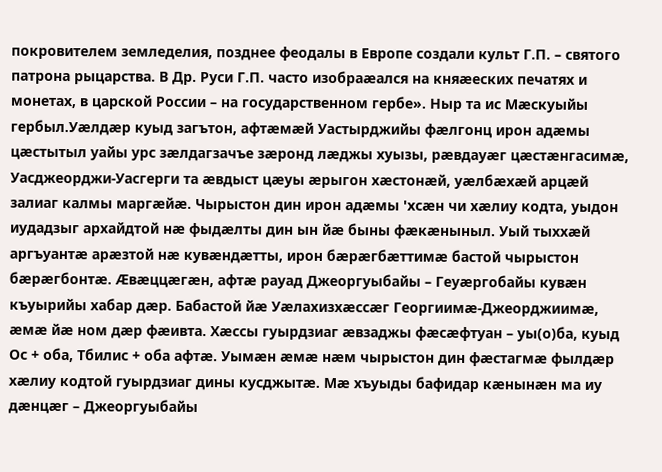покровителем земледелия, позднее феодалы в Европе создали культ Г.П. – святого патрона рыцарства. В Др. Руси Г.П. часто изобраæался на княæеских печатях и монетах, в царской России – на государственном гербе». Ныр та ис Мæскуыйы гербыл.Уæлдæр куыд загътон, афтæмæй Уастырджийы фæлгонц ирон адæмы цæстытыл уайы урс зæлдагзачъе зæронд лæджы хуызы, рæвдауæг цæстæнгасимæ, Уасджеорджи-Уасгерги та æвдыст цæуы æрыгон хæстонæй, уæлбæхæй арцæй залиаг калмы маргæйæ. Чырыстон дин ирон адæмы 'хсæн чи хæлиу кодта, уыдон иудадзыг архайдтой нæ фыдæлты дин ын йæ быны фæкæныныл. Уый тыххæй аргъуантæ арæзтой нæ кувæндæтты, ирон бæрæгбæттимæ бастой чырыстон бæрæгбонтæ. Æвæццæгæн, афтæ рауад Джеоргуыбайы – Геуæргобайы кувæн къуырийы хабар дæр. Бабастой йæ Уæлахизхæссæг Георгиимæ-Джеорджиимæ, æмæ йæ ном дæр фæивта. Хæссы гуырдзиаг æвзаджы фæсæфтуан – уы(о)ба, куыд Ос + оба, Тбилис + оба афтæ. Уымæн æмæ нæм чырыстон дин фæстагмæ фылдæр хæлиу кодтой гуырдзиаг дины кусджытæ. Мæ хъуыды бафидар кæнынæн ма иу дæнцæг – Джеоргуыбайы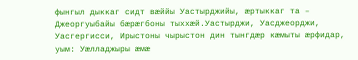фынгыл дыккаг сидт вæййы Уастырджийы, æртыккаг та – Джеоргуыбайы бæрæгбоны тыххæй.Уастырджи, Уасджеорджи, Уасгергисси, Ирыстоны чырыстон дин тынгдæр кæмыты æрфидар, уым: Уæлладжыры æмæ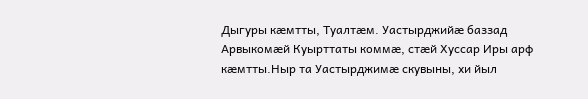Дыгуры кæмтты, Туалтæм. Уастырджийæ баззад Арвыкомæй Куырттаты коммæ, стæй Хуссар Иры арф кæмтты.Ныр та Уастырджимæ скувыны, хи йыл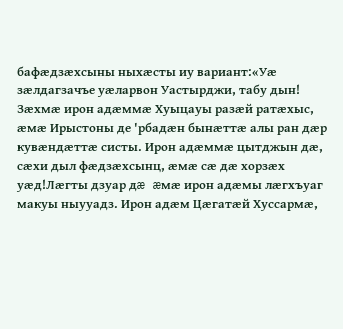бафæдзæхсыны ныхæсты иу вариант:«Уæ зæлдагзачъе уæларвон Уастырджи, табу дын! Зæхмæ ирон адæммæ Хуыцауы разæй ратæхыс, æмæ Ирыстоны де 'рбадæн бынæттæ алы ран дæр кувæндæттæ систы. Ирон адæммæ цытджын дæ, сæхи дыл фæдзæхсынц, æмæ сæ дæ хорзæх уæд!Лæгты дзуар дæ æмæ ирон адæмы лæгхъуаг макуы ныууадз. Ирон адæм Цæгатæй Хуссармæ,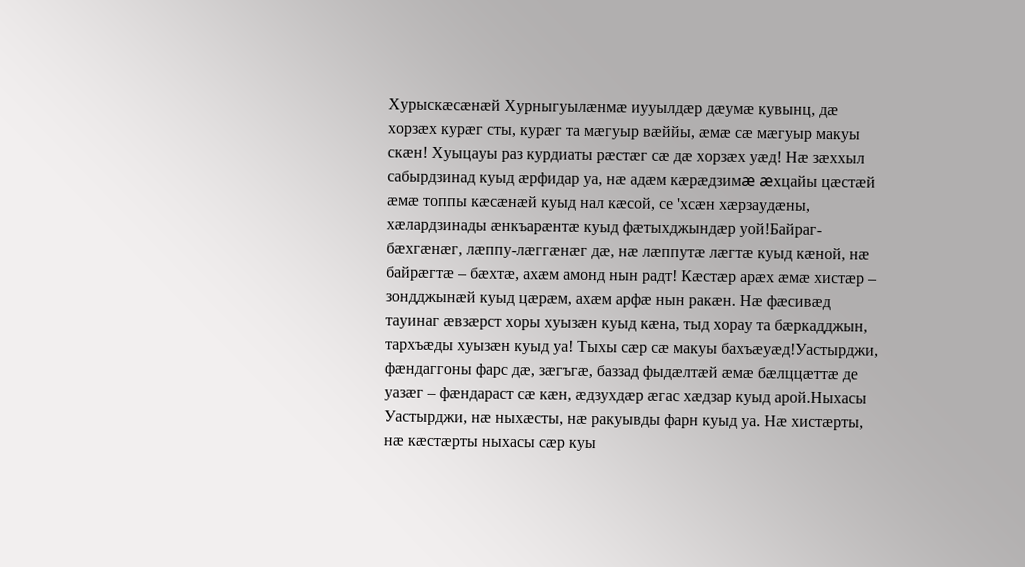Хурыскæсæнæй Хурныгуылæнмæ иууылдæр дæумæ кувынц, дæ хорзæх курæг сты, курæг та мæгуыр вæййы, æмæ сæ мæгуыр макуы скæн! Хуыцауы раз курдиаты рæстæг сæ дæ хорзæх уæд! Нæ зæххыл сабырдзинад куыд æрфидар уа, нæ адæм кæрæдзимæ æхцайы цæстæй æмæ топпы кæсæнæй куыд нал кæсой, се 'хсæн хæрзаудæны, хæлардзинады æнкъарæнтæ куыд фæтыхджындæр уой!Байраг-бæхгæнæг, лæппу-лæггæнæг дæ, нæ лæппутæ лæгтæ куыд кæной, нæ байрæгтæ – бæхтæ, ахæм амонд нын радт! Кæстæр арæх æмæ хистæр – зондджынæй куыд цæрæм, ахæм арфæ нын ракæн. Нæ фæсивæд тауинаг æвзæрст хоры хуызæн куыд кæна, тыд хорау та бæркадджын, тархъæды хуызæн куыд уа! Тыхы сæр сæ макуы бахъæуæд!Уастырджи, фæндаггоны фарс дæ, зæгъгæ, баззад фыдæлтæй æмæ бæлццæттæ де уазæг – фæндараст сæ кæн, æдзухдæр æгас хæдзар куыд арой.Ныхасы Уастырджи, нæ ныхæсты, нæ ракуывды фарн куыд уа. Нæ хистæрты, нæ кæстæрты ныхасы сæр куы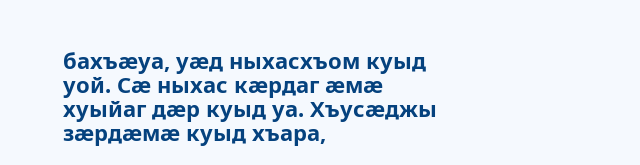бахъæуа, уæд ныхасхъом куыд уой. Сæ ныхас кæрдаг æмæ хуыйаг дæр куыд уа. Хъусæджы зæрдæмæ куыд хъара,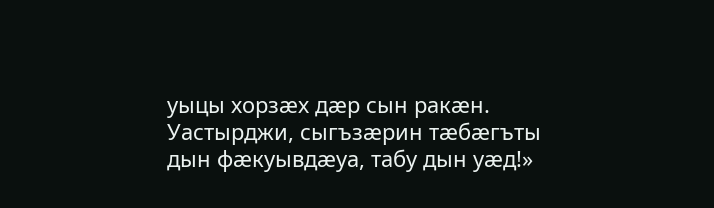уыцы хорзæх дæр сын ракæн. Уастырджи, сыгъзæрин тæбæгъты дын фæкуывдæуа, табу дын уæд!»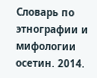Словарь по этнографии и мифологии осетин. 2014.